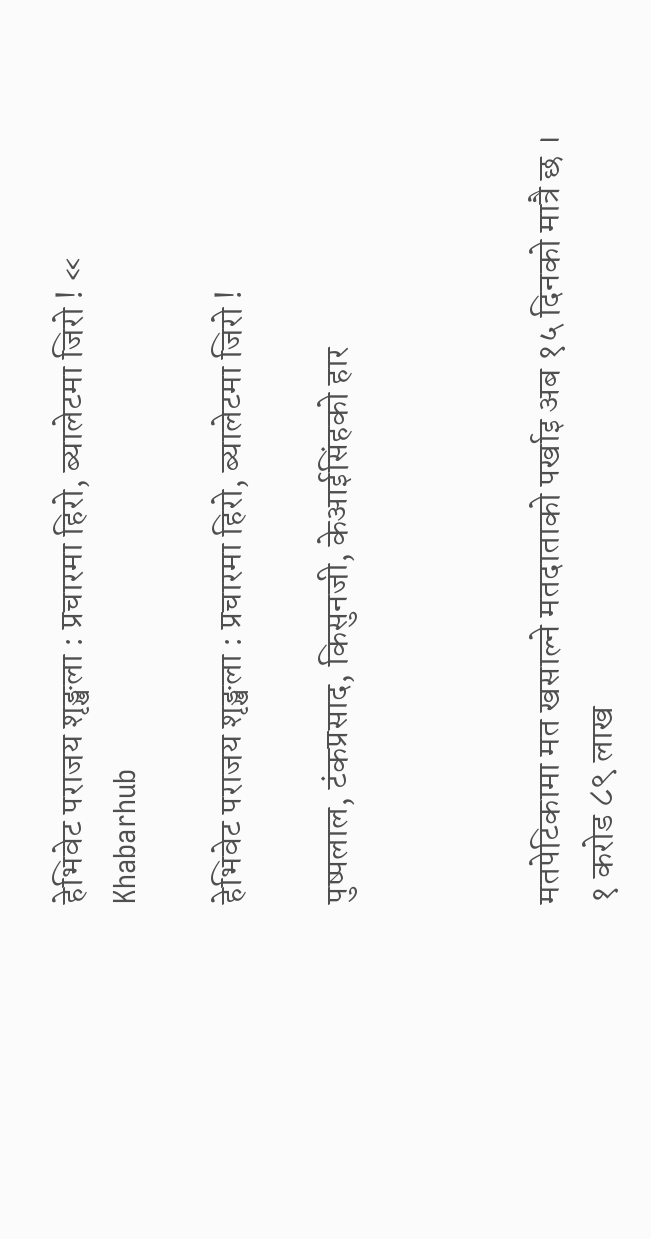हेभिवेट पराजय शृङ्खला : प्रचारमा हिरो, ब्यालेटमा जिरो ! « Khabarhub

हेभिवेट पराजय शृङ्खला : प्रचारमा हिरो, ब्यालेटमा जिरो !

पुष्पलाल, टंकप्रसाद, किसुनजी, केआईसिंहको हार



मतपेटिकामा मत खसाल्ने मतदाताको पर्खाइ अब १५ दिनको मात्रै छ । १ करोड ८९ लाख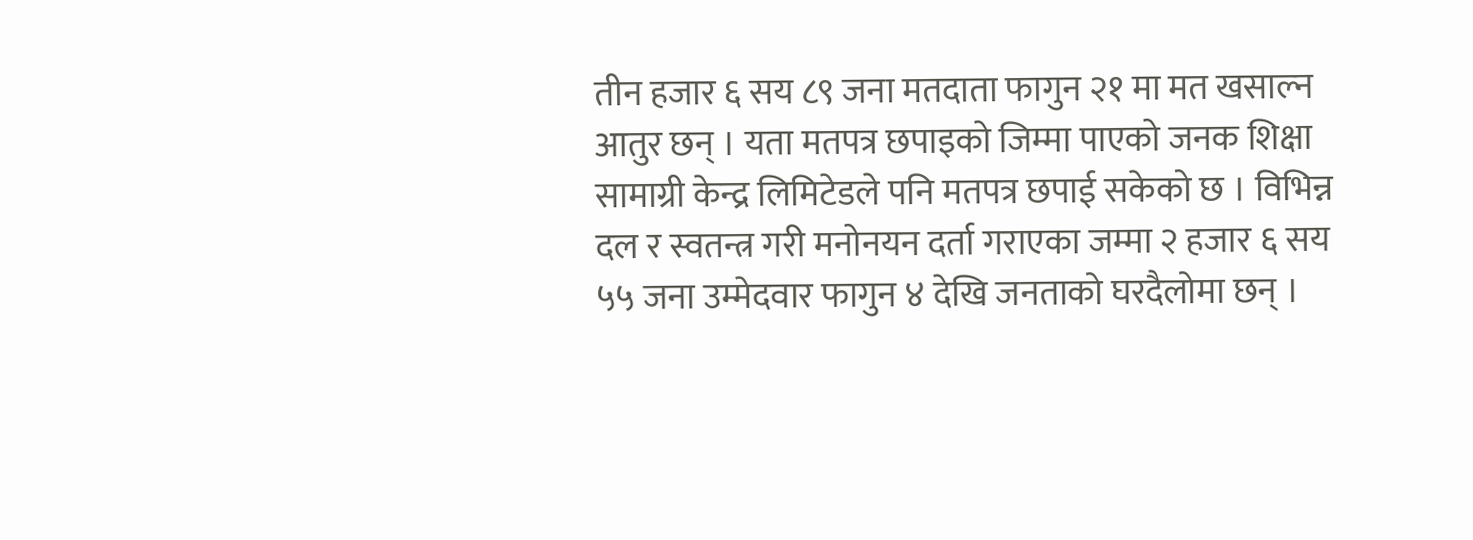तीन हजार ६ सय ८९ जना मतदाता फागुन २१ मा मत खसाल्न आतुर छन् । यता मतपत्र छपाइको जिम्मा पाएको जनक शिक्षा सामाग्री केन्द्र लिमिटेडले पनि मतपत्र छपाई सकेको छ । विभिन्न दल र स्वतन्त्र गरी मनोनयन दर्ता गराएका जम्मा २ हजार ६ सय ५५ जना उम्मेदवार फागुन ४ देखि जनताको घरदैलोमा छन् ।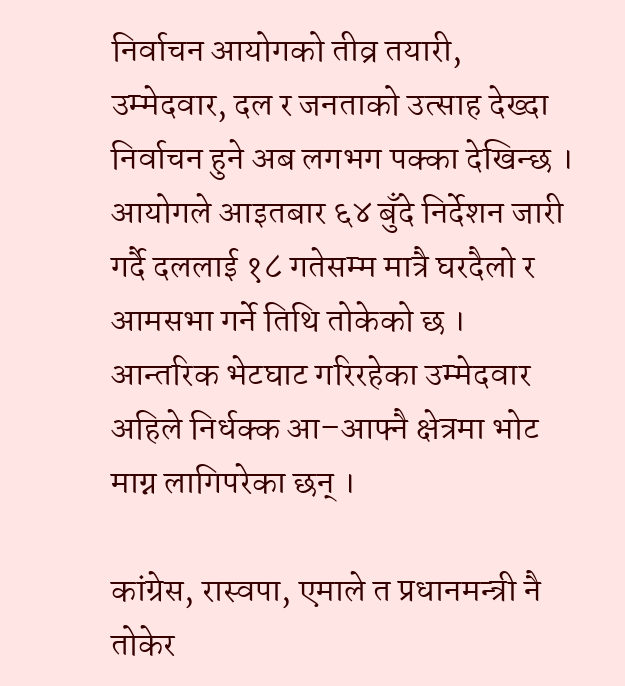निर्वाचन आयोगको तीव्र तयारी, उम्मेदवार, दल र जनताको उत्साह देख्दा निर्वाचन हुने अब लगभग पक्का देखिन्छ । आयोगले आइतबार ६४ बुँदे निर्देशन जारी गर्दै दललाई १८ गतेसम्म मात्रै घरदैलो र आमसभा गर्ने तिथि तोकेको छ । आन्तरिक भेटघाट गरिरहेका उम्मेदवार अहिले निर्धक्क आ–आफ्नै क्षेत्रमा भोट माग्न लागिपरेका छन् ।

कांग्रेस, रास्वपा, एमाले त प्रधानमन्त्री नै तोकेर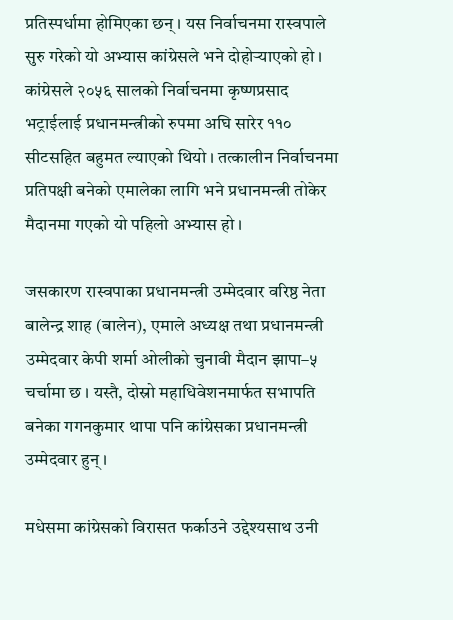प्रतिस्पर्धामा होमिएका छन् । यस निर्वाचनमा रास्वपाले सुरु गरेको यो अभ्यास कांग्रेसले भने दोहोर्‍याएको हो । कांग्रेसले २०५६ सालको निर्वाचनमा कृष्णप्रसाद भट्राईलाई प्रधानमन्त्रीको रुपमा अघि सारेर ११० सीटसहित बहुमत ल्याएको थियो । तत्कालीन निर्वाचनमा प्रतिपक्षी बनेको एमालेका लागि भने प्रधानमन्त्री तोकेर मैदानमा गएको यो पहिलो अभ्यास हो ।

जसकारण रास्वपाका प्रधानमन्त्री उम्मेदवार वरिष्ठ नेता बालेन्द्र शाह (बालेन), एमाले अध्यक्ष तथा प्रधानमन्त्री उम्मेदवार केपी शर्मा ओलीको चुनावी मैदान झापा–५ चर्चामा छ । यस्तै, दोस्रो महाधिवेशनमार्फत सभापति बनेका गगनकुमार थापा पनि कांग्रेसका प्रधानमन्त्री उम्मेदवार हुन् ।

मधेसमा कांग्रेसको विरासत फर्काउने उद्देश्यसाथ उनी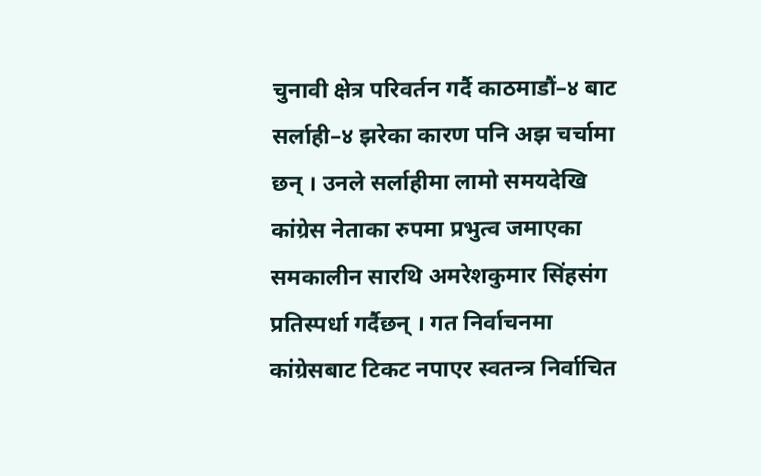चुनावी क्षेत्र परिवर्तन गर्दै काठमाडौं–४ बाट सर्लाही–४ झरेका कारण पनि अझ चर्चामा छन् । उनले सर्लाहीमा लामो समयदेखि कांग्रेस नेताका रुपमा प्रभुत्व जमाएका समकालीन सारथि अमरेशकुमार सिंहसंग प्रतिस्पर्धा गर्दैछन् । गत निर्वाचनमा कांग्रेसबाट टिकट नपाएर स्वतन्त्र निर्वाचित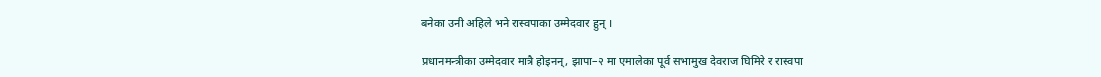बनेका उनी अहिले भने रास्वपाका उम्मेदवार हुन् ।

प्रधानमन्त्रीका उम्मेदवार मात्रै होइनन्, झापा–२ मा एमालेका पूर्व सभामुख देवराज घिमिरे र रास्वपा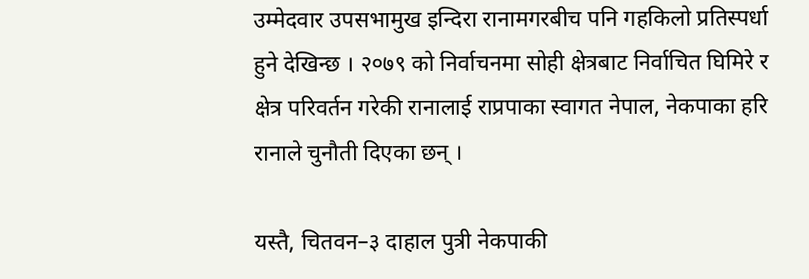उम्मेदवार उपसभामुख इन्दिरा रानामगरबीच पनि गहकिलो प्रतिस्पर्धा हुने देखिन्छ । २०७९ को निर्वाचनमा सोही क्षेत्रबाट निर्वाचित घिमिरे र क्षेत्र परिवर्तन गरेकी रानालाई राप्रपाका स्वागत नेपाल, नेकपाका हरि रानाले चुनौती दिएका छन् ।

यस्तै, चितवन–३ दाहाल पुत्री नेकपाकी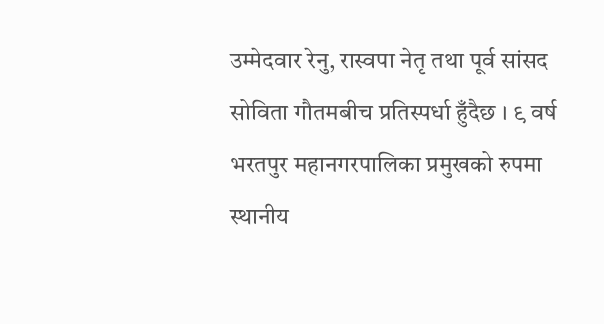उम्मेदवार रेनु, रास्वपा नेतृ तथा पूर्व सांसद सोविता गौतमबीच प्रतिस्पर्धा हुँदैछ । ९ वर्ष भरतपुर महानगरपालिका प्रमुखको रुपमा स्थानीय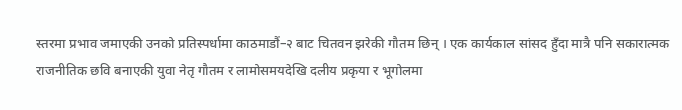स्तरमा प्रभाव जमाएकी उनको प्रतिस्पर्धामा काठमाडौं–२ बाट चितवन झरेकी गौतम छिन् । एक कार्यकाल सांसद हुँदा मात्रै पनि सकारात्मक राजनीतिक छवि बनाएकी युवा नेतृ गौतम र लामोसमयदेखि दलीय प्रकृया र भूगोलमा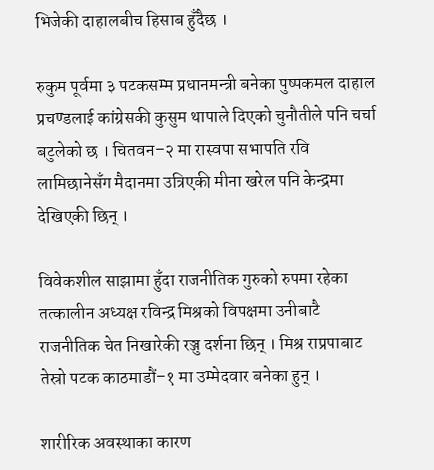भिजेकी दाहालबीच हिसाब हुँदैछ ।

रुकुम पूर्वमा ३ पटकसम्म प्रधानमन्त्री बनेका पुष्पकमल दाहाल प्रचण्डलाई कांग्रेसकी कुसुम थापाले दिएको चुनौतीले पनि चर्चा बटुलेको छ । चितवन–२ मा रास्वपा सभापति रवि लामिछानेसँग मैदानमा उत्रिएकी मीना खरेल पनि केन्द्रमा देखिएकी छिन् ।

विवेकशील साझामा हुँदा राजनीतिक गुरुको रुपमा रहेका तत्कालीन अध्यक्ष रविन्द्र मिश्रको विपक्षमा उनीबाटै राजनीतिक चेत निखारेकी रञ्जु दर्शना छिन् । मिश्र राप्रपाबाट तेस्रो पटक काठमाडौं–१ मा उम्मेदवार बनेका हुन् ।

शारीरिक अवस्थाका कारण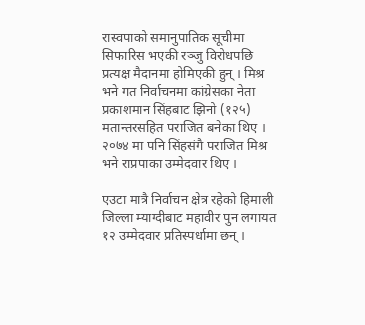रास्वपाको समानुपातिक सूचीमा सिफारिस भएकी रञ्जु विरोधपछि प्रत्यक्ष मैदानमा होमिएकी हुन् । मिश्र भने गत निर्वाचनमा कांग्रेसका नेता प्रकाशमान सिंहबाट झिनो (१२५) मतान्तरसहित पराजित बनेका थिए । २०७४ मा पनि सिंहसंगै पराजित मिश्र भने राप्रपाका उम्मेदवार थिए ।

एउटा मात्रै निर्वाचन क्षेत्र रहेको हिमाली जिल्ला म्याग्दीबाट महावीर पुन लगायत १२ उम्मेदवार प्रतिस्पर्धामा छन् ।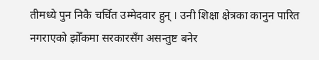तीमध्ये पुन निकै चर्चित उम्मेदवार हुन् । उनी शिक्षा क्षेत्रका कानुन पारित नगराएको झोँकमा सरकारसँग असन्तुष्ट बनेर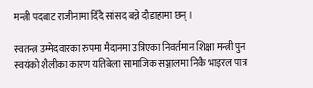मन्त्री पदबाट राजीनामा दिँदै सांसद बन्ने दौडाहामा छन् ।

स्वतन्त्र उम्मेदवारका रुपमा मैदानमा उत्रिएका निवर्तमान शिक्षा मन्त्री पुन स्वयंको शैलीका कारण यतिबेला सामाजिक सञ्जालमा निकै भाइरल पात्र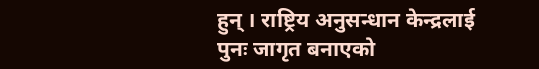हुन् । राष्ट्रिय अनुसन्धान केन्द्रलाई पुनः जागृत बनाएको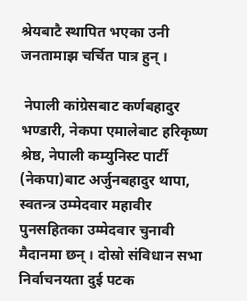श्रेयबाटै स्थापित भएका उनी जनतामाझ चर्चित पात्र हुन् ।

 नेपाली कांग्रेसबाट कर्णबहादुर भण्डारी, नेकपा एमालेबाट हरिकृष्ण श्रेष्ठ, नेपाली कम्युनिस्ट पार्टी (नेकपा)बाट अर्जुनबहादुर थापा, स्वतन्त्र उम्मेदवार महावीर पुनसहितका उम्मेदवार चुनावी मैदानमा छन् । दोस्रो संविधान सभा निर्वाचनयता दुई पटक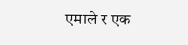एमाले र एक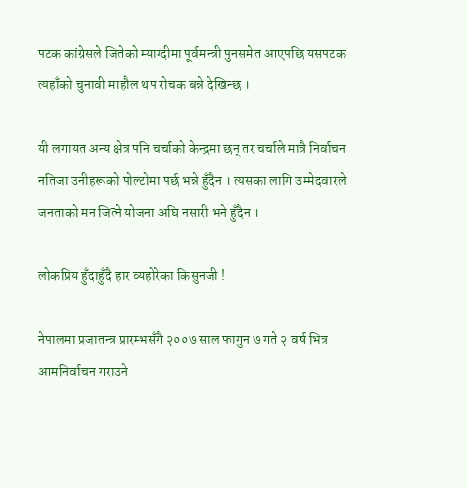पटक कांग्रेसले जितेको म्याग्दीमा पूर्वमन्त्री पुनसमेत आएपछि यसपटक त्यहाँको चुनावी माहौल थप रोचक बन्ने देखिन्छ ।

यी लगायत अन्य क्षेत्र पनि चर्चाको केन्द्रमा छन् तर चर्चाले मात्रै निर्वाचन नतिजा उनीहरूको पोल्टोमा पर्छ भन्ने हुँदैन । त्यसका लागि उम्मेदवारले जनताको मन जित्ने योजना अघि नसारी भने हुँदैन ।

लोकप्रिय हुँदाहुँदै हार व्यहोरेका किसुनजी !

नेपालमा प्रजातन्त्र प्रारम्भसँगै २००७ साल फागुन ७ गते २ वर्ष भित्र आमनिर्वाचन गराउने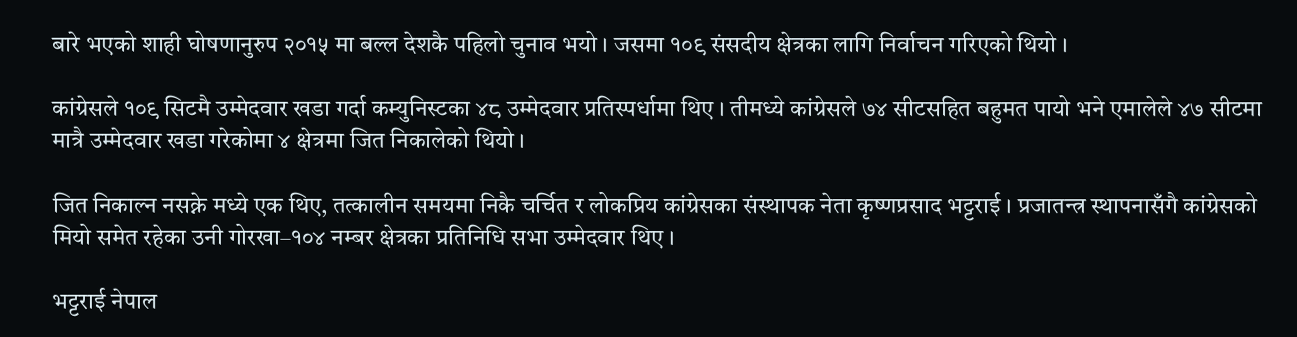बारे भएको शाही घोषणानुरुप २०१५ मा बल्ल देशकै पहिलो चुनाव भयो । जसमा १०९ संसदीय क्षेत्रका लागि निर्वाचन गरिएको थियो ।

कांग्रेसले १०९ सिटमै उम्मेदवार खडा गर्दा कम्युनिस्टका ४८ उम्मेदवार प्रतिस्पर्धामा थिए । तीमध्ये कांग्रेसले ७४ सीटसहित बहुमत पायो भने एमालेले ४७ सीटमा मात्रै उम्मेदवार खडा गरेकोमा ४ क्षेत्रमा जित निकालेको थियो ।

जित निकाल्न नसक्ने मध्ये एक थिए, तत्कालीन समयमा निकै चर्चित र लोकप्रिय कांग्रेसका संस्थापक नेता कृष्णप्रसाद भट्टराई । प्रजातन्त्र स्थापनासँगै कांग्रेसको मियो समेत रहेका उनी गोरखा–१०४ नम्बर क्षेत्रका प्रतिनिधि सभा उम्मेदवार थिए ।

भट्टराई नेपाल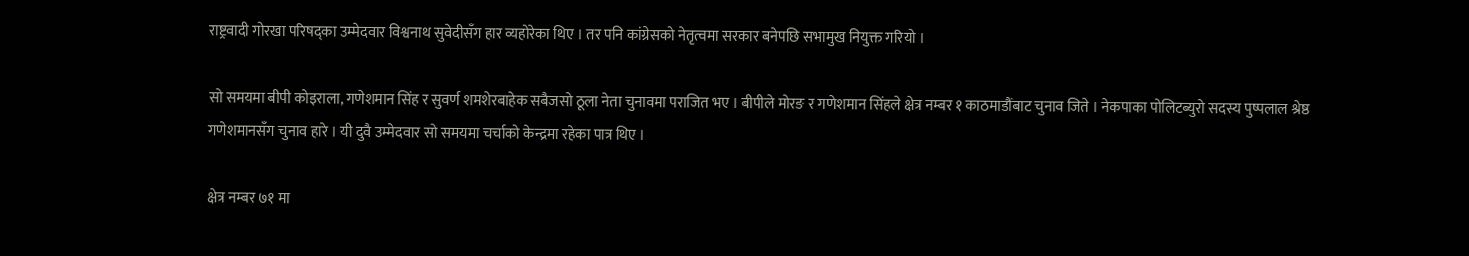राष्ट्रवादी गोरखा परिषद्का उम्मेदवार विश्वनाथ सुवेदीसँग हार व्यहोरेका थिए । तर पनि कांग्रेसको नेतृत्वमा सरकार बनेपछि सभामुख नियुक्त गरियो ।

सो समयमा बीपी कोइराला, गणेशमान सिंह र सुवर्ण शमशेरबाहेक सबैजसो ठूला नेता चुनावमा पराजित भए । बीपीले मोरङ र गणेशमान सिंहले क्षेत्र नम्बर १ काठमाडौंबाट चुनाव जिते । नेकपाका पोलिटब्युरो सदस्य पुष्पलाल श्रेष्ठ गणेशमानसँग चुनाव हारे । यी दुवै उम्मेदवार सो समयमा चर्चाको केन्द्रमा रहेका पात्र थिए ।

क्षेत्र नम्बर ७१ मा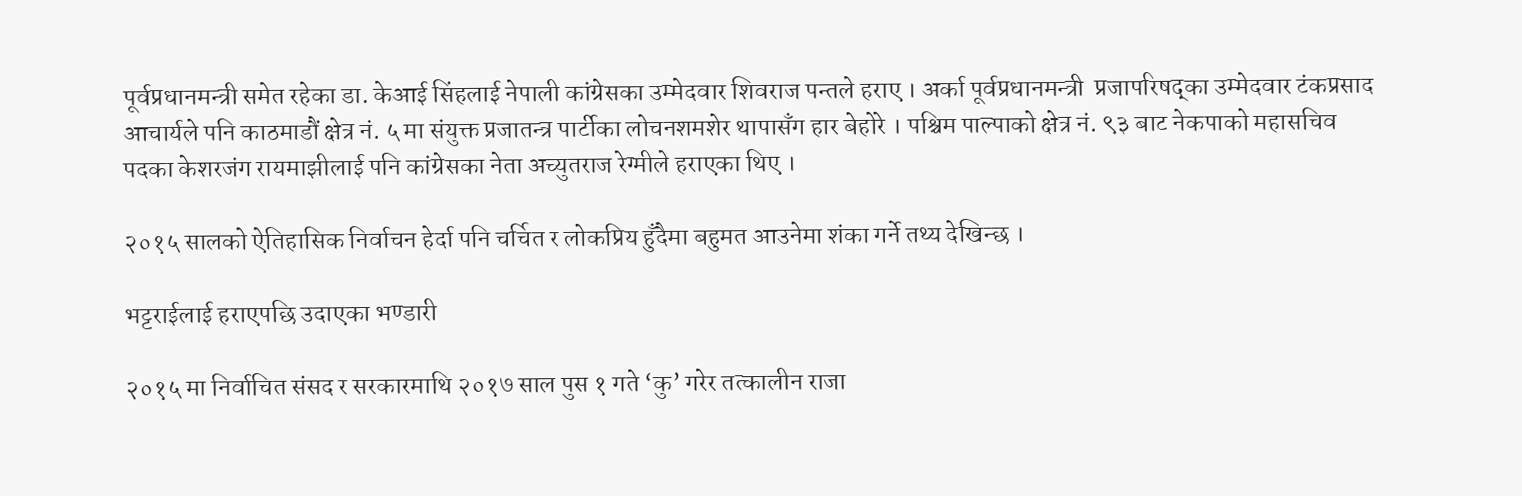पूर्वप्रधानमन्त्री समेत रहेका डा. केआई सिंहलाई नेपाली कांग्रेसका उम्मेदवार शिवराज पन्तले हराए । अर्का पूर्वप्रधानमन्त्री  प्रजापरिषद्का उम्मेदवार टंकप्रसाद आचार्यले पनि काठमाडौं क्षेत्र नं. ५ मा संयुक्त प्रजातन्त्र पार्टीका लोचनशमशेर थापासँग हार बेहोरे । पश्चिम पाल्पाको क्षेत्र नं. ९३ बाट नेकपाको महासचिव पदका केशरजंग रायमाझीलाई पनि कांग्रेसका नेता अच्युतराज रेग्मीले हराएका थिए ।

२०१५ सालको ऐतिहासिक निर्वाचन हेर्दा पनि चर्चित र लोकप्रिय हुँदैमा बहुमत आउनेमा शंका गर्ने तथ्य देखिन्छ ।

भट्टराईलाई हराएपछि उदाएका भण्डारी

२०१५ मा निर्वाचित संसद र सरकारमाथि २०१७ साल पुस १ गते ‘कु’ गरेर तत्कालीन राजा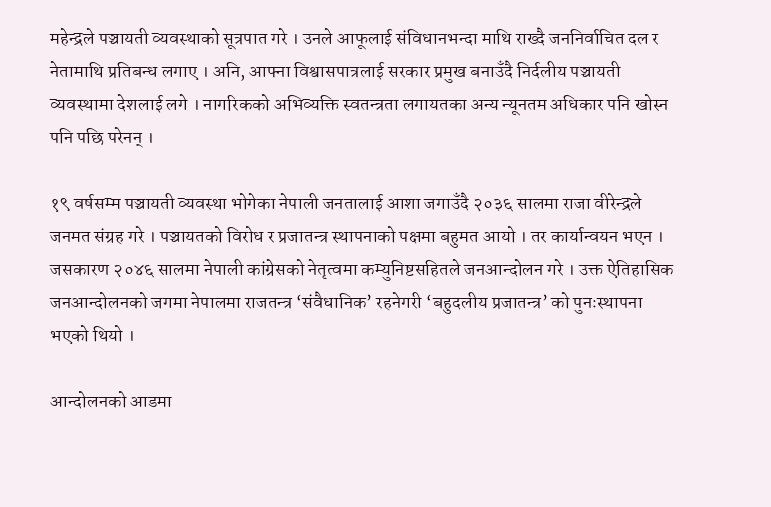महेन्द्रले पञ्चायती व्यवस्थाको सूत्रपात गरे । उनले आफूलाई संविधानभन्दा माथि राख्दै जननिर्वाचित दल र नेतामाथि प्रतिबन्ध लगाए । अनि, आफ्ना विश्वासपात्रलाई सरकार प्रमुख बनाउँदै निर्दलीय पञ्चायती व्यवस्थामा देशलाई लगे । नागरिकको अभिव्यक्ति स्वतन्त्रता लगायतका अन्य न्यूनतम अधिकार पनि खोस्न पनि पछि परेनन् ।

१९ वर्षसम्म पञ्चायती व्यवस्था भोगेका नेपाली जनतालाई आशा जगाउँदै २०३६ सालमा राजा वीरेन्द्रले जनमत संग्रह गरे । पञ्चायतको विरोध र प्रजातन्त्र स्थापनाको पक्षमा बहुमत आयो । तर कार्यान्वयन भएन । जसकारण २०४६ सालमा नेपाली कांग्रेसको नेतृत्वमा कम्युनिष्टसहितले जनआन्दोलन गरे । उक्त ऐतिहासिक जनआन्दोलनको जगमा नेपालमा राजतन्त्र ‘संवैधानिक’ रहनेगरी ‘बहुदलीय प्रजातन्त्र’ को पुनःस्थापना भएको थियो ।

आन्दोलनको आडमा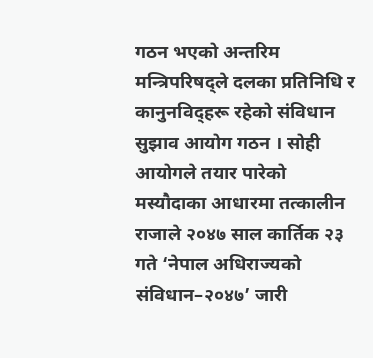गठन भएको अन्तरिम मन्त्रिपरिषद्ले दलका प्रतिनिधि र कानुनविद्हरू रहेको संविधान सुझाव आयोग गठन । सोही आयोगले तयार पारेको मस्यौदाका आधारमा तत्कालीन राजाले २०४७ साल कार्तिक २३ गते ‘नेपाल अधिराज्यको संविधान–२०४७’ जारी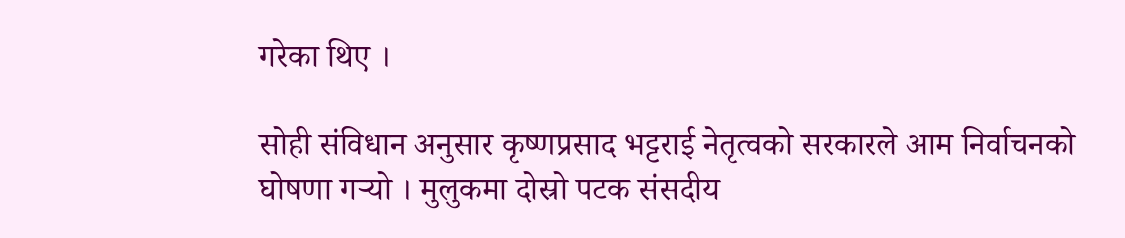गरेका थिए ।

सोही संविधान अनुसार कृष्णप्रसाद भट्टराई नेतृत्वको सरकारले आम निर्वाचनको घोषणा गर्‍यो । मुलुकमा दोस्रो पटक संसदीय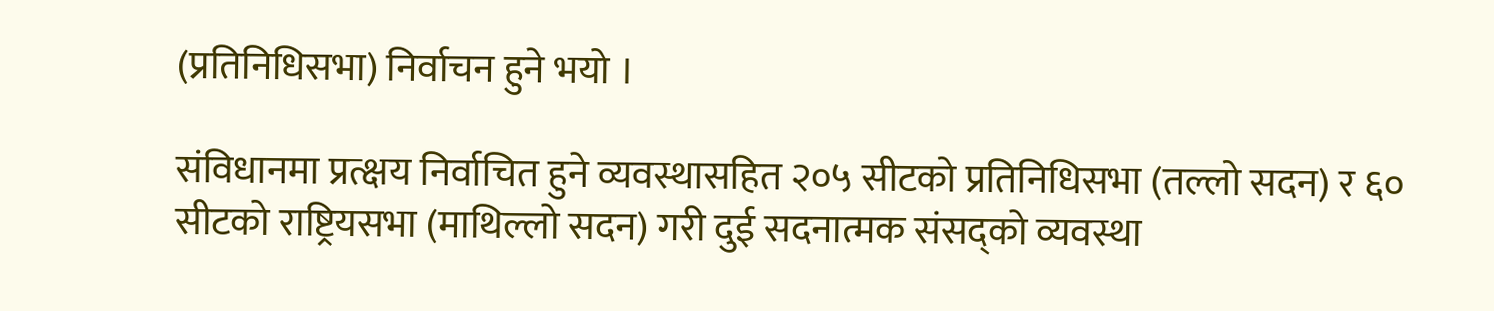(प्रतिनिधिसभा) निर्वाचन हुने भयो ।

संविधानमा प्रत्क्षय निर्वाचित हुने व्यवस्थासहित २०५ सीटको प्रतिनिधिसभा (तल्लो सदन) र ६० सीटको राष्ट्रियसभा (माथिल्लो सदन) गरी दुई सदनात्मक संसद्को व्यवस्था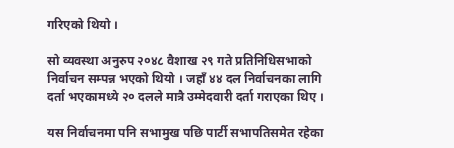गरिएको थियो ।

सो व्यवस्था अनुरुप २०४८ वैशाख २९ गते प्रतिनिधिसभाको निर्वाचन सम्पन्न भएको थियो । जहाँ ४४ दल निर्वाचनका लागि दर्ता भएकामध्ये २० दलले मात्रै उम्मेदवारी दर्ता गराएका थिए ।

यस निर्वाचनमा पनि सभामुख पछि पार्टी सभापतिसमेत रहेका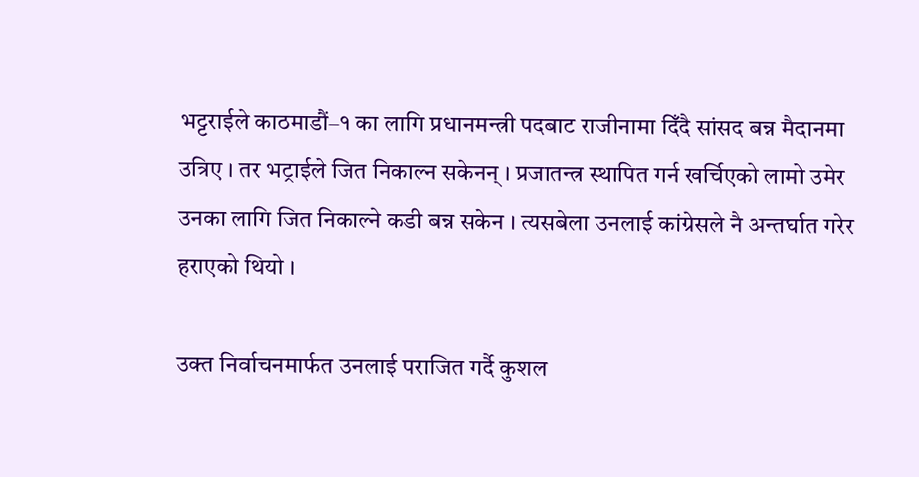भट्टराईले काठमाडौं–१ का लागि प्रधानमन्त्री पदबाट राजीनामा दिँदै सांसद बन्न मैदानमा उत्रिए । तर भट्राईले जित निकाल्न सकेनन् । प्रजातन्त्र स्थापित गर्न खर्चिएको लामो उमेर उनका लागि जित निकाल्ने कडी बन्न सकेन । त्यसबेला उनलाई कांग्रेसले नै अन्तर्घात गरेर हराएको थियो ।

उक्त निर्वाचनमार्फत उनलाई पराजित गर्दै कुशल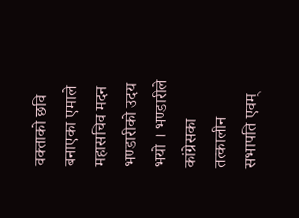वक्ताको छवि बनाएका एमाले महासचिव मदन भण्डारीको उदय भयो । भण्डारीले कांग्रेसका तत्कालीन सभापति एवम्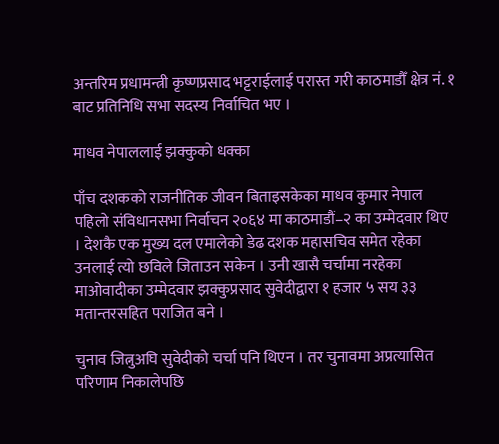अन्तरिम प्रधामन्त्री कृष्णप्रसाद भट्टराईलाई परास्त गरी काठमाडौँ क्षेत्र नं. १ बाट प्रतिनिधि सभा सदस्य निर्वाचित भए ।

माधव नेपाललाई झक्कुको धक्का

पाँच दशकको राजनीतिक जीवन बिताइसकेका माधव कुमार नेपाल पहिलो संविधानसभा निर्वाचन २०६४ मा काठमाडौं–२ का उम्मेदवार थिए । देशकै एक मुख्य दल एमालेको डेढ दशक महासचिव समेत रहेका उनलाई त्यो छविले जिताउन सकेन । उनी खासै चर्चामा नरहेका माओवादीका उम्मेदवार झक्कुप्रसाद सुवेदीद्वारा १ हजार ५ सय ३३ मतान्तरसहित पराजित बने ।

चुनाव जित्नुअघि सुवेदीको चर्चा पनि थिएन । तर चुनावमा अप्रत्यासित परिणाम निकालेपछि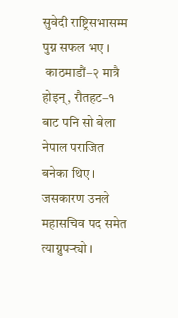सुवेदी राष्ट्रिसभासम्म पुग्न सफल भए ।
 काठमाडौं–२ मात्रै होइन्, रौतहट–१ बाट पनि सो बेला नेपाल पराजित बनेका थिए । जसकारण उनले महासचिव पद समेत त्याग्नुपर्‍र्यो ।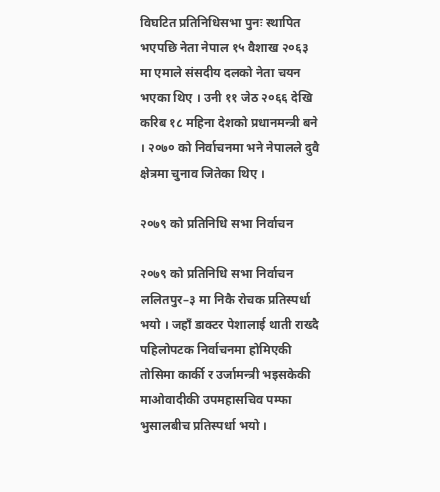विघटित प्रतिनिधिसभा पुनः स्थापित भएपछि नेता नेपाल १५ वैशाख २०६३ मा एमाले संसदीय दलको नेता चयन भएका थिए । उनी ११ जेठ २०६६ देखि करिब १८ महिना देशको प्रधानमन्त्री बने । २०७० को निर्वाचनमा भने नेपालले दुवै क्षेत्रमा चुनाव जितेका थिए ।

२०७९ को प्रतिनिधि सभा निर्वाचन

२०७९ को प्रतिनिधि सभा निर्वाचन ललितपुर–३ मा निकै रोचक प्रतिस्पर्धा भयो । जहाँ डाक्टर पेशालाई थाती राख्दै पहिलोपटक निर्वाचनमा होमिएकी तोसिमा कार्की र उर्जामन्त्री भइसकेकी माओवादीकी उपमहासचिव पम्फा भुसालबीच प्रतिस्पर्धा भयो ।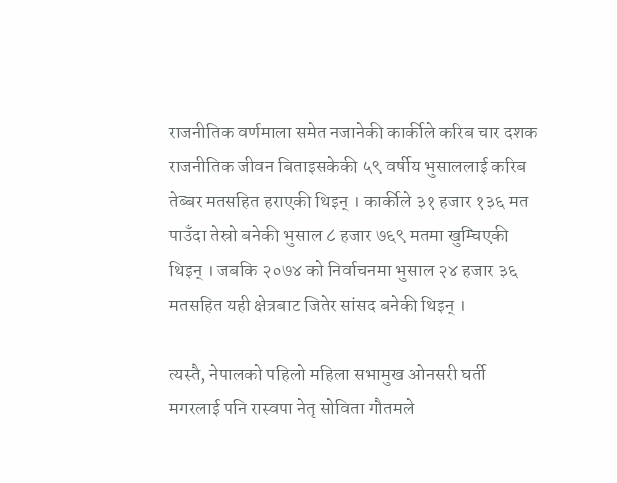राजनीतिक वर्णमाला समेत नजानेकी कार्कीले करिब चार दशक राजनीतिक जीवन बिताइसकेकी ५९ वर्षीय भुसाललाई करिब तेब्बर मतसहित हराएकी थिइन् । कार्कीले ३१ हजार १३६ मत पाउँदा तेस्रो बनेकी भुसाल ८ हजार ७६९ मतमा खुम्चिएकी थिइन् । जबकि २०७४ को निर्वाचनमा भुसाल २४ हजार ३६ मतसहित यही क्षेत्रबाट जितेर सांसद बनेकी थिइन् ।

त्यस्तै, नेपालको पहिलो महिला सभामुख ओनसरी घर्ती मगरलाई पनि रास्वपा नेतृ सोविता गौतमले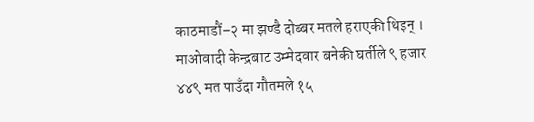काठमाडौं–२ मा झण्डै दोब्बर मतले हराएकी थिइन् । माओवादी केन्द्रबाट उम्मेदवार बनेकी घर्तीले ९ हजार ४४९ मत पाउँदा गौतमले १५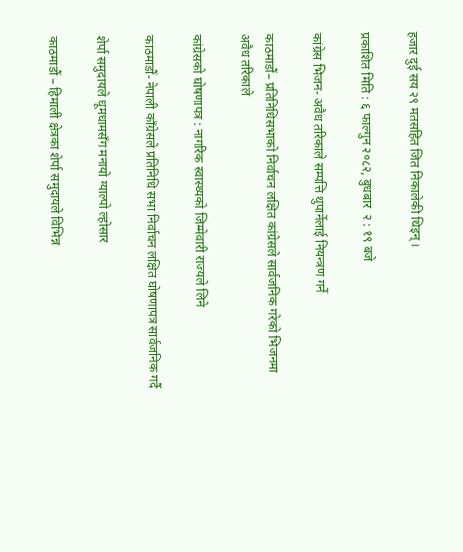हजार दुई सय २९ मतसहित जित निकालेकी थिइन् ।

प्रकाशित मिति : ६ फाल्गुन २०८२, बुधबार  २ : १९ बजे

कांग्रेस भिजन- अवैध तरिकाले सम्पत्ति थुपार्नेलाई नियन्त्रण गर्ने

काठमाडौं– प्रतिनिधिसभाको निर्वाचन लक्षित कांग्रेसले सार्वजनिक गरेको भिजनमा अवैध तरिकाले

कांग्रेसको घोषणापत्र : नागरिक स्वास्थ्यको जिम्मेवारी राज्यले लिने

काठमाडौं- नेपाली काँग्रेसले प्रतिनिधि सभा निर्वाचन लक्षित घोषणापत्र सार्वजनिक गर्दै

शेर्पा समुदायले धूमधामसँग मनायो ग्याल्पो ल्होसार

काठमाडौं – हिमाली क्षेत्रका शेर्पा समुदायले विभिन्न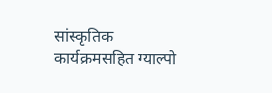सांस्कृतिक कार्यक्रमसहित ग्याल्पो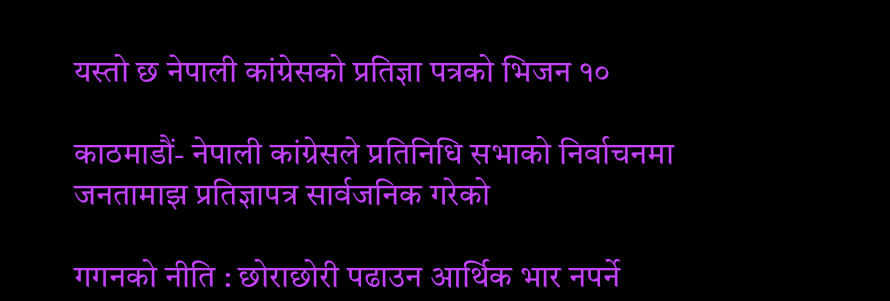यस्तो छ नेपाली कांग्रेसको प्रतिज्ञा पत्रको भिजन १०

काठमाडौं- नेपाली कांग्रेसले प्रतिनिधि सभाको निर्वाचनमा जनतामाझ प्रतिज्ञापत्र सार्वजनिक गरेको

गगनको नीति : छोराछोरी पढाउन आर्थिक भार नपर्ने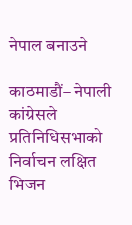नेपाल बनाउने

काठमाडौं– नेपाली कांग्रेसले प्रतिनिधिसभाको निर्वाचन लक्षित भिजन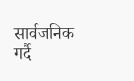सार्वजनिक गर्दै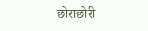छोराछोरी